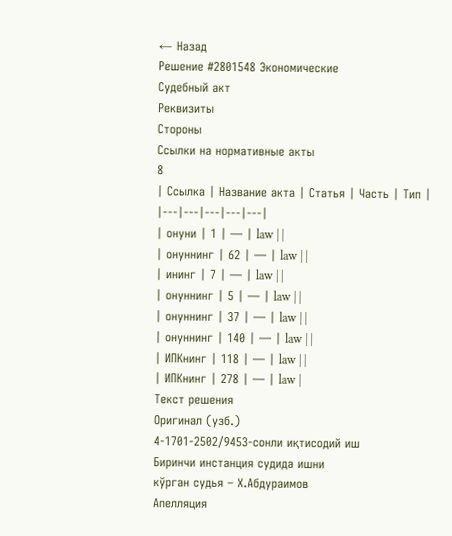← Назад
Решение #2801548 Экономические
Судебный акт
Реквизиты
Стороны
Ссылки на нормативные акты
8
| Ссылка | Название акта | Статья | Часть | Тип |
|---|---|---|---|---|
| онуни | 1 | — | law | |
| онуннинг | 62 | — | law | |
| ининг | 7 | — | law | |
| онуннинг | 5 | — | law | |
| онуннинг | 37 | — | law | |
| онуннинг | 140 | — | law | |
| ИПКнинг | 118 | — | law | |
| ИПКнинг | 278 | — | law |
Текст решения
Оригинал (узб.)
4-1701-2502/9453-сонли иқтисодий иш
Биринчи инстанция судида ишни
кўрган судья – Х.Абдураимов
Апелляция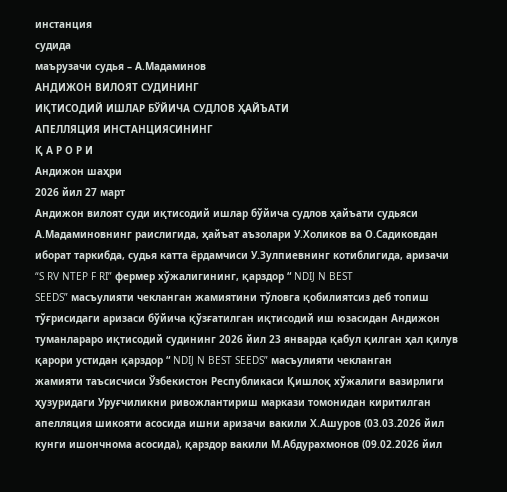инстанция
судида
маърузачи судья – А.Мадаминов
АНДИЖОН ВИЛОЯТ СУДИНИНГ
ИҚТИСОДИЙ ИШЛАР БЎЙИЧА СУДЛОВ ҲАЙЪАТИ
АПЕЛЛЯЦИЯ ИНСТАНЦИЯСИНИНГ
Қ А Р О Р И
Андижон шаҳри
2026 йил 27 март
Андижон вилоят суди иқтисодий ишлар бўйича судлов ҳайъати судьяси
А.Мадаминовнинг раислигида, ҳайъат аъзолари У.Холиков ва О.Садиковдан
иборат таркибда, судья катта ёрдамчиси У.Зулпиевнинг котиблигида, аризачи
“S RV NTEP F RI” фермер хўжалигининг, қарздор “ NDIJ N BEST
SEEDS” масъулияти чекланган жамиятини тўловга қобилиятсиз деб топиш
тўғрисидаги аризаси бўйича қўзғатилган иқтисодий иш юзасидан Андижон
туманлараро иқтисодий судининг 2026 йил 23 январда қабул қилган ҳал қилув
қарори устидан қарздор “ NDIJ N BEST SEEDS” масъулияти чекланган
жамияти таъсисчиси Ўзбекистон Республикаси Қишлоқ хўжалиги вазирлиги
ҳузуридаги Уруғчиликни ривожлантириш маркази томонидан киритилган
апелляция шикояти асосида ишни аризачи вакили Х.Ашуров (03.03.2026 йил
кунги ишончнома асосида), қарздор вакили М.Абдурахмонов (09.02.2026 йил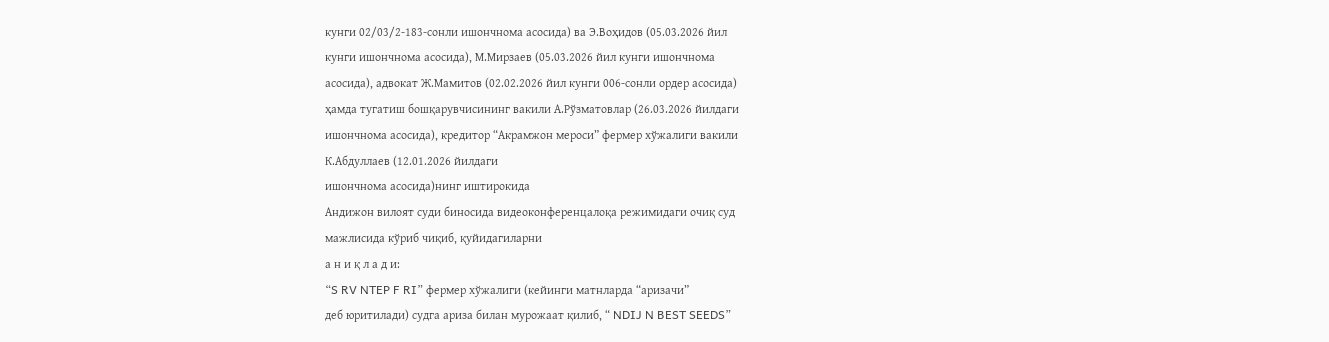кунги 02/03/2-183-сонли ишончнома асосида) ва Э.Воҳидов (05.03.2026 йил
кунги ишончнома асосида), М.Мирзаев (05.03.2026 йил кунги ишончнома
асосида), адвокат Ж.Мамитов (02.02.2026 йил кунги 006-сонли ордер асосида)
ҳамда тугатиш бошқарувчисининг вакили А.Рўзматовлар (26.03.2026 йилдаги
ишончнома асосида), кредитор “Акрамжон мероси” фермер хўжалиги вакили
К.Абдуллаев (12.01.2026 йилдаги
ишончнома асосида)нинг иштирокида
Андижон вилоят суди биносида видеоконференцалоқа режимидаги очиқ суд
мажлисида кўриб чиқиб, қуйидагиларни
а н и қ л а д и:
“S RV NTEP F RI” фермер хўжалиги (кейинги матнларда “аризачи”
деб юритилади) судга ариза билан мурожаат қилиб, “ NDIJ N BEST SEEDS”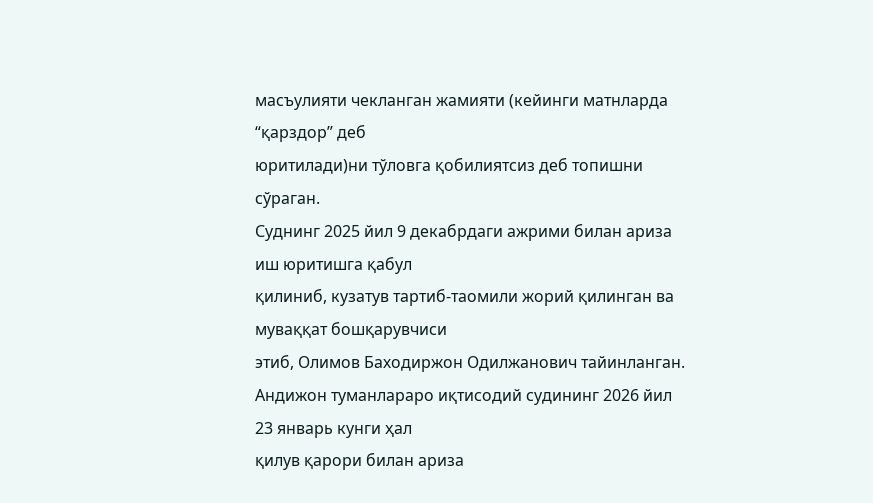масъулияти чекланган жамияти (кейинги матнларда “қарздор” деб
юритилади)ни тўловга қобилиятсиз деб топишни сўраган.
Суднинг 2025 йил 9 декабрдаги ажрими билан ариза иш юритишга қабул
қилиниб, кузатув тартиб-таомили жорий қилинган ва муваққат бошқарувчиси
этиб, Олимов Баходиржон Одилжанович тайинланган.
Андижон туманлараро иқтисодий судининг 2026 йил 23 январь кунги ҳал
қилув қарори билан ариза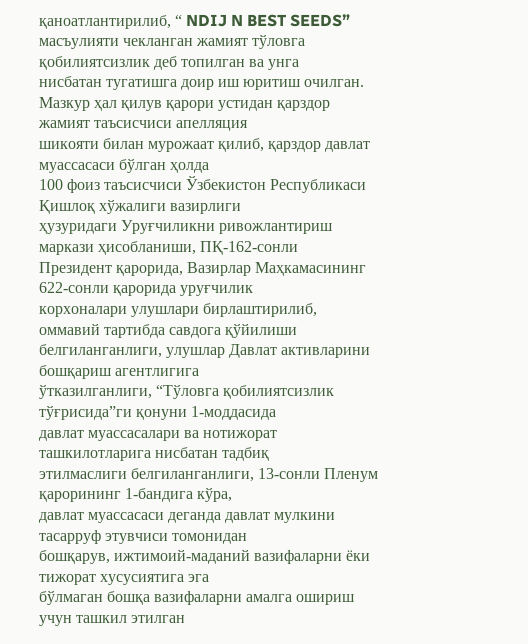қаноатлантирилиб, “ NDIJ N BEST SEEDS”
масъулияти чекланган жамият тўловга қобилиятсизлик деб топилган ва унга
нисбатан тугатишга доир иш юритиш очилган.
Мазкур ҳал қилув қарори устидан қарздор жамият таъсисчиси апелляция
шикояти билан мурожаат қилиб, қарздор давлат муассасаси бўлган ҳолда
100 фоиз таъсисчиси Ўзбекистон Республикаси Қишлоқ хўжалиги вазирлиги
ҳузуридаги Уруғчиликни ривожлантириш маркази ҳисобланиши, ПҚ-162-сонли
Президент қарорида, Вазирлар Маҳкамасининг 622-сонли қарорида уруғчилик
корхоналари улушлари бирлаштирилиб, оммавий тартибда савдога қўйилиши
белгиланганлиги, улушлар Давлат активларини бошқариш агентлигига
ўтказилганлиги, “Тўловга қобилиятсизлик тўғрисида”ги қонуни 1-моддасида
давлат муассасалари ва нотижорат ташкилотларига нисбатан тадбиқ
этилмаслиги белгиланганлиги, 13-сонли Пленум қарорининг 1-бандига кўра,
давлат муассасаси деганда давлат мулкини тасарруф этувчиси томонидан
бошқарув, ижтимоий-маданий вазифаларни ёки тижорат хусусиятига эга
бўлмаган бошқа вазифаларни амалга ошириш учун ташкил этилган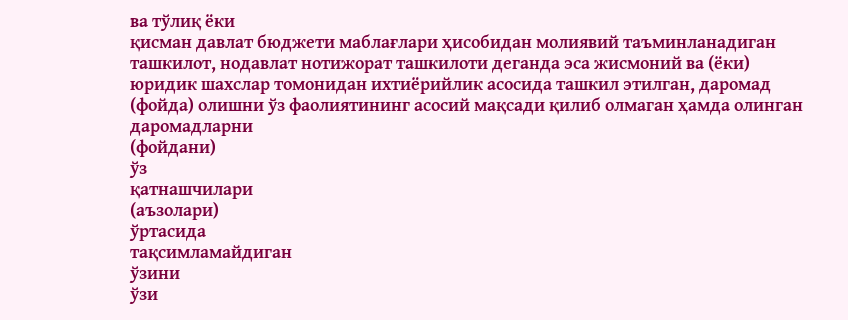ва тўлиқ ёки
қисман давлат бюджети маблағлари ҳисобидан молиявий таъминланадиган
ташкилот, нодавлат нотижорат ташкилоти деганда эса жисмоний ва (ёки)
юридик шахслар томонидан ихтиёрийлик асосида ташкил этилган, даромад
(фойда) олишни ўз фаолиятининг асосий мақсади қилиб олмаган ҳамда олинган
даромадларни
(фойдани)
ўз
қатнашчилари
(аъзолари)
ўртасида
тақсимламайдиган
ўзини
ўзи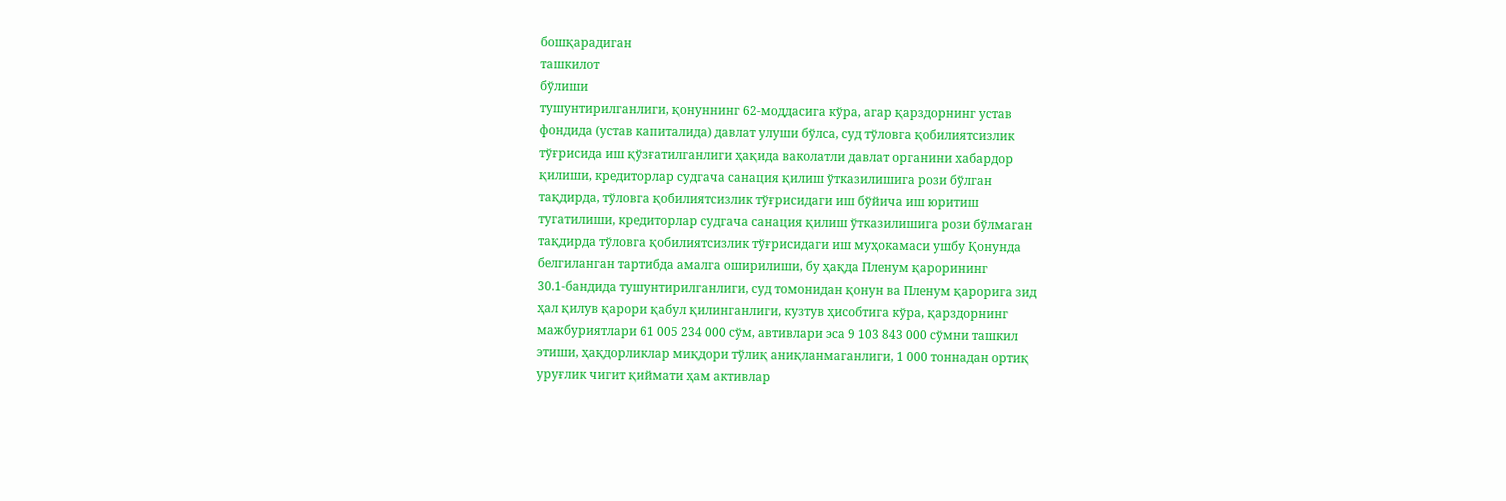бошқарадиган
ташкилот
бўлиши
тушунтирилганлиги, қонуннинг 62-моддасига кўра, агар қарздорнинг устав
фондида (устав капиталида) давлат улуши бўлса, суд тўловга қобилиятсизлик
тўғрисида иш қўзғатилганлиги ҳақида ваколатли давлат органини хабардор
қилиши, кредиторлар судгача санация қилиш ўтказилишига рози бўлган
тақдирда, тўловга қобилиятсизлик тўғрисидаги иш бўйича иш юритиш
тугатилиши, кредиторлар судгача санация қилиш ўтказилишига рози бўлмаган
тақдирда тўловга қобилиятсизлик тўғрисидаги иш муҳокамаси ушбу Қонунда
белгиланган тартибда амалга оширилиши, бу ҳақда Пленум қарорининг
30.1-бандида тушунтирилганлиги, суд томонидан қонун ва Пленум қарорига зид
ҳал қилув қарори қабул қилинганлиги, кузтув ҳисобтига кўра, қарздорнинг
мажбуриятлари 61 005 234 000 сўм, автивлари эса 9 103 843 000 сўмни ташкил
этиши, ҳақдорликлар миқдори тўлиқ аниқланмаганлиги, 1 000 тоннадан ортиқ
уруғлик чигит қиймати ҳам активлар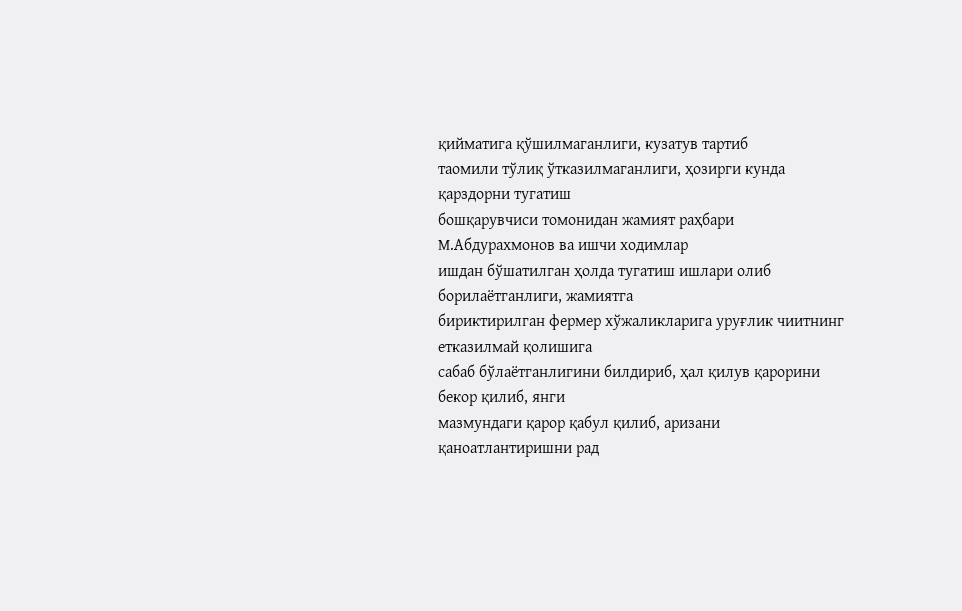қийматига қўшилмаганлиги, кузатув тартиб
таомили тўлиқ ўтказилмаганлиги, ҳозирги кунда қарздорни тугатиш
бошқарувчиси томонидан жамият раҳбари М.Абдурахмонов ва ишчи ходимлар
ишдан бўшатилган ҳолда тугатиш ишлари олиб борилаётганлиги, жамиятга
бириктирилган фермер хўжаликларига уруғлик чиитнинг етказилмай қолишига
сабаб бўлаётганлигини билдириб, ҳал қилув қарорини бекор қилиб, янги
мазмундаги қарор қабул қилиб, аризани қаноатлантиришни рад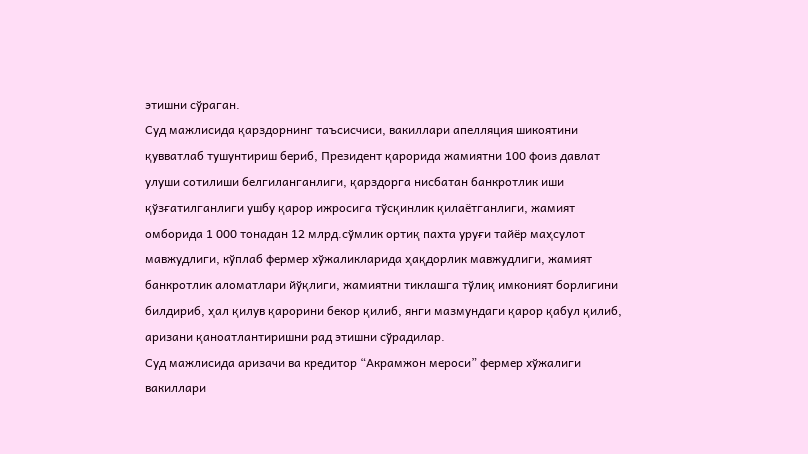этишни сўраган.
Суд мажлисида қарздорнинг таъсисчиси, вакиллари апелляция шикоятини
қувватлаб тушунтириш бериб, Президент қарорида жамиятни 100 фоиз давлат
улуши сотилиши белгиланганлиги, қарздорга нисбатан банкротлик иши
қўзғатилганлиги ушбу қарор ижросига тўсқинлик қилаётганлиги, жамият
омборида 1 000 тонадан 12 млрд.сўмлик ортиқ пахта уруғи тайёр маҳсулот
мавжудлиги, кўплаб фермер хўжаликларида ҳақдорлик мавжудлиги, жамият
банкротлик аломатлари йўқлиги, жамиятни тиклашга тўлиқ имконият борлигини
билдириб, ҳал қилув қарорини бекор қилиб, янги мазмундаги қарор қабул қилиб,
аризани қаноатлантиришни рад этишни сўрадилар.
Суд мажлисида аризачи ва кредитор “Акрамжон мероси” фермер хўжалиги
вакиллари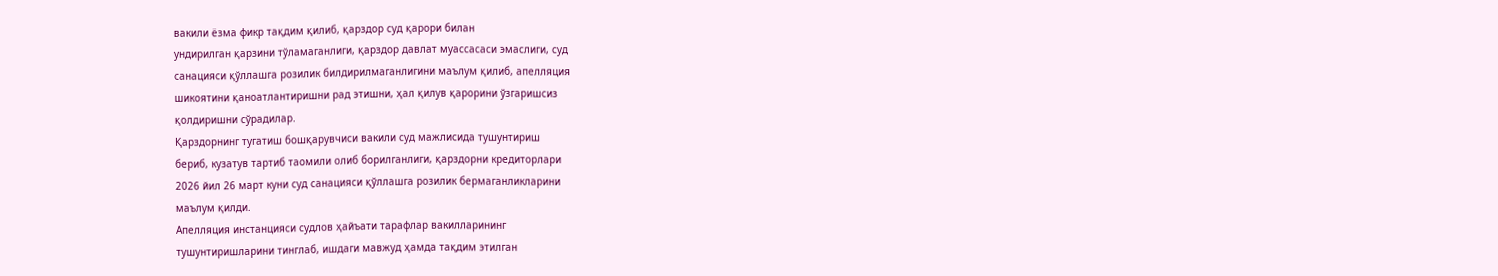вакили ёзма фикр тақдим қилиб, қарздор суд қарори билан
ундирилган қарзини тўламаганлиги, қарздор давлат муассасаси эмаслиги, суд
санацияси қўллашга розилик билдирилмаганлигини маълум қилиб, апелляция
шикоятини қаноатлантиришни рад этишни, ҳал қилув қарорини ўзгаришсиз
қолдиришни сўрадилар.
Қарздорнинг тугатиш бошқарувчиси вакили суд мажлисида тушунтириш
бериб, кузатув тартиб таомили олиб борилганлиги, қарздорни кредиторлари
2026 йил 26 март куни суд санацияси қўллашга розилик бермаганликларини
маълум қилди.
Апелляция инстанцияси судлов ҳайъати тарафлар вакилларининг
тушунтиришларини тинглаб, ишдаги мавжуд ҳамда тақдим этилган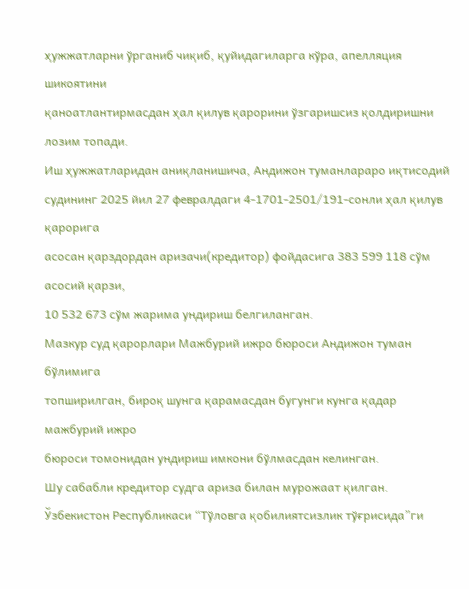ҳужжатларни ўрганиб чиқиб, қуйидагиларга кўра, апелляция шикоятини
қаноатлантирмасдан ҳал қилув қарорини ўзгаришсиз қолдиришни лозим топади.
Иш ҳужжатларидан аниқланишича, Андижон туманлараро иқтисодий
судининг 2025 йил 27 февралдаги 4-1701-2501/191-сонли ҳал қилув қарорига
асосан қарздордан аризачи(кредитор) фойдасига 383 599 118 сўм асосий қарзи,
10 532 673 сўм жарима ундириш белгиланган.
Мазкур суд қарорлари Мажбурий ижро бюроси Андижон туман бўлимига
топширилган, бироқ шунга қарамасдан бугунги кунга қадар мажбурий ижро
бюроси томонидан ундириш имкони бўлмасдан келинган.
Шу сабабли кредитор судга ариза билан мурожаат қилган.
Ўзбекистон Республикаси “Тўловга қобилиятсизлик тўғрисида”ги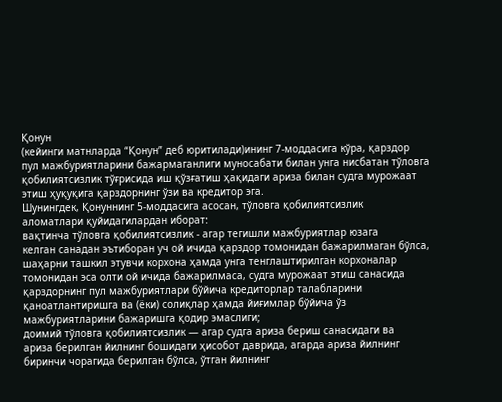Қонун
(кейинги матнларда “Қонун” деб юритилади)ининг 7-моддасига кўра, қарздор
пул мажбуриятларини бажармаганлиги муносабати билан унга нисбатан тўловга
қобилиятсизлик тўғрисида иш қўзғатиш ҳақидаги ариза билан судга мурожаат
этиш ҳуқуқига қарздорнинг ўзи ва кредитор эга.
Шунингдек, Қонуннинг 5-моддасига асосан, тўловга қобилиятсизлик
аломатлари қуйидагилардан иборат:
вақтинча тўловга қобилиятсизлик - агар тегишли мажбуриятлар юзага
келган санадан эътиборан уч ой ичида қарздор томонидан бажарилмаган бўлса,
шаҳарни ташкил этувчи корхона ҳамда унга тенглаштирилган корхоналар
томонидан эса олти ой ичида бажарилмаса, судга мурожаат этиш санасида
қарздорнинг пул мажбуриятлари бўйича кредиторлар талабларини
қаноатлантиришга ва (ёки) солиқлар ҳамда йиғимлар бўйича ўз
мажбуриятларини бажаришга қодир эмаслиги;
доимий тўловга қобилиятсизлик — агар судга ариза бериш санасидаги ва
ариза берилган йилнинг бошидаги ҳисобот даврида, агарда ариза йилнинг
биринчи чорагида берилган бўлса, ўтган йилнинг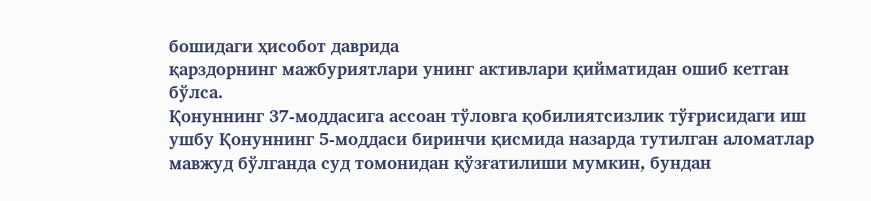бошидаги ҳисобот даврида
қарздорнинг мажбуриятлари унинг активлари қийматидан ошиб кетган бўлса.
Қонуннинг 37-моддасига ассоан тўловга қобилиятсизлик тўғрисидаги иш
ушбу Қонуннинг 5-моддаси биринчи қисмида назарда тутилган аломатлар
мавжуд бўлганда суд томонидан қўзғатилиши мумкин, бундан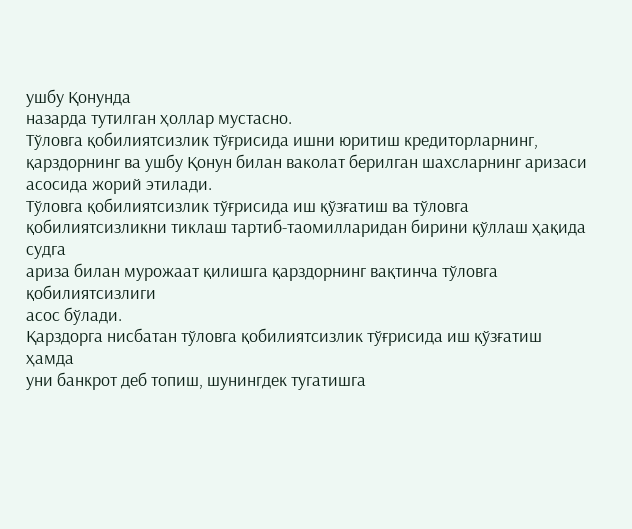ушбу Қонунда
назарда тутилган ҳоллар мустасно.
Тўловга қобилиятсизлик тўғрисида ишни юритиш кредиторларнинг,
қарздорнинг ва ушбу Қонун билан ваколат берилган шахсларнинг аризаси
асосида жорий этилади.
Тўловга қобилиятсизлик тўғрисида иш қўзғатиш ва тўловга
қобилиятсизликни тиклаш тартиб-таомилларидан бирини қўллаш ҳақида судга
ариза билан мурожаат қилишга қарздорнинг вақтинча тўловга қобилиятсизлиги
асос бўлади.
Қарздорга нисбатан тўловга қобилиятсизлик тўғрисида иш қўзғатиш ҳамда
уни банкрот деб топиш, шунингдек тугатишга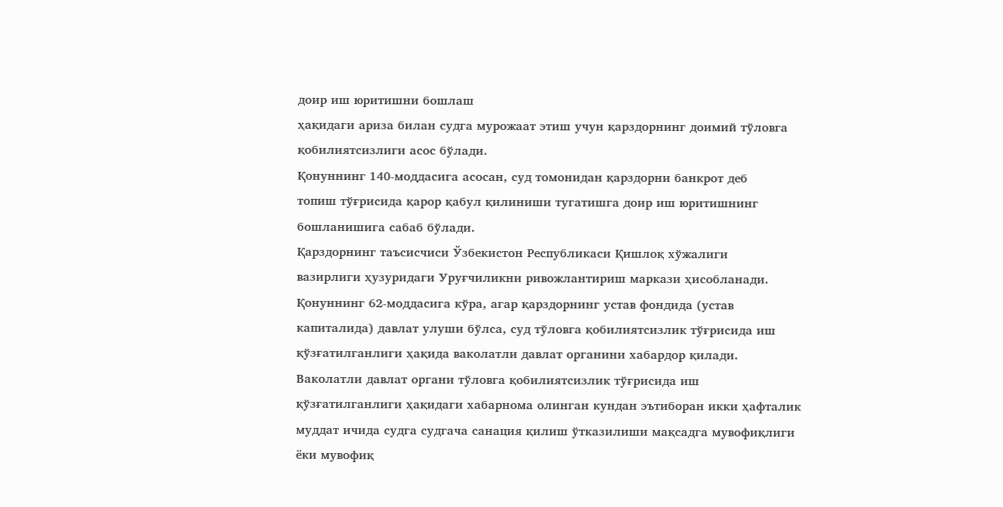доир иш юритишни бошлаш
ҳақидаги ариза билан судга мурожаат этиш учун қарздорнинг доимий тўловга
қобилиятсизлиги асос бўлади.
Қонуннинг 140-моддасига асосан, суд томонидан қарздорни банкрот деб
топиш тўғрисида қарор қабул қилиниши тугатишга доир иш юритишнинг
бошланишига сабаб бўлади.
Қарздорнинг таъсисчиси Ўзбекистон Республикаси Қишлоқ хўжалиги
вазирлиги ҳузуридаги Уруғчиликни ривожлантириш маркази ҳисобланади.
Қонуннинг 62-моддасига кўра, агар қарздорнинг устав фондида (устав
капиталида) давлат улуши бўлса, суд тўловга қобилиятсизлик тўғрисида иш
қўзғатилганлиги ҳақида ваколатли давлат органини хабардор қилади.
Ваколатли давлат органи тўловга қобилиятсизлик тўғрисида иш
қўзғатилганлиги ҳақидаги хабарнома олинган кундан эътиборан икки ҳафталик
муддат ичида судга судгача санация қилиш ўтказилиши мақсадга мувофиқлиги
ёки мувофиқ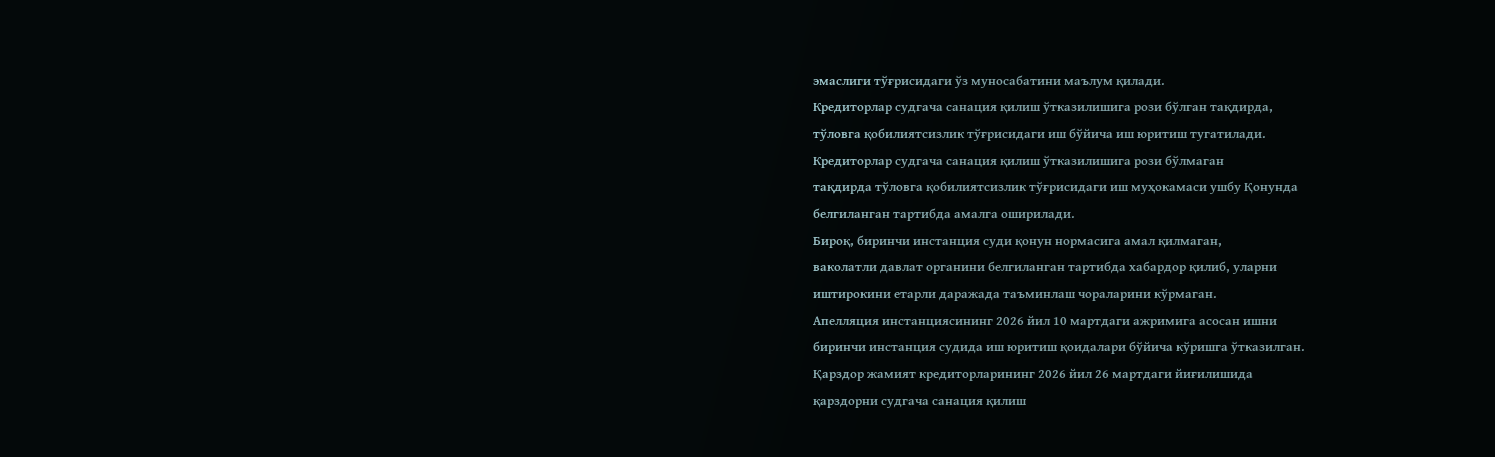эмаслиги тўғрисидаги ўз муносабатини маълум қилади.
Кредиторлар судгача санация қилиш ўтказилишига рози бўлган тақдирда,
тўловга қобилиятсизлик тўғрисидаги иш бўйича иш юритиш тугатилади.
Кредиторлар судгача санация қилиш ўтказилишига рози бўлмаган
тақдирда тўловга қобилиятсизлик тўғрисидаги иш муҳокамаси ушбу Қонунда
белгиланган тартибда амалга оширилади.
Бироқ, биринчи инстанция суди қонун нормасига амал қилмаган,
ваколатли давлат органини белгиланган тартибда хабардор қилиб, уларни
иштирокини етарли даражада таъминлаш чораларини кўрмаган.
Апелляция инстанциясининг 2026 йил 10 мартдаги ажримига асосан ишни
биринчи инстанция судида иш юритиш қоидалари бўйича кўришга ўтказилган.
Қарздор жамият кредиторларининг 2026 йил 26 мартдаги йиғилишида
қарздорни судгача санация қилиш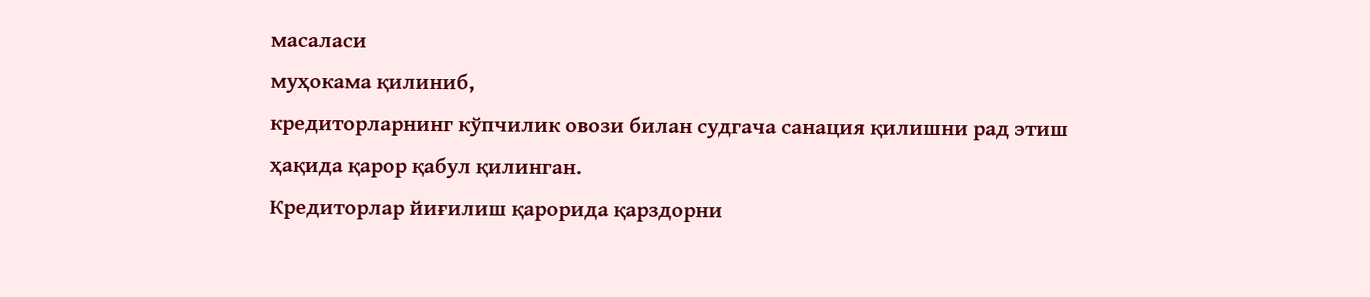масаласи
муҳокама қилиниб,
кредиторларнинг кўпчилик овози билан судгача санация қилишни рад этиш
ҳақида қарор қабул қилинган.
Кредиторлар йиғилиш қарорида қарздорни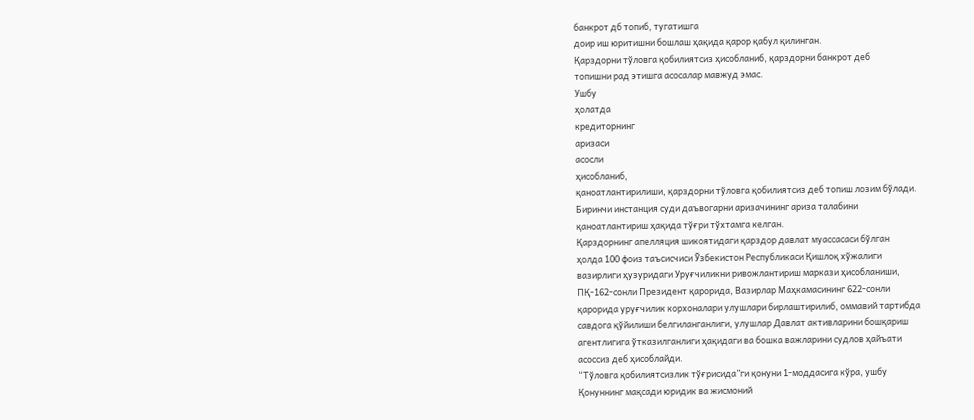банкрот дб топиб, тугатишга
доир иш юритишни бошлаш ҳақида қарор қабул қилинган.
Қарздорни тўловга қобилиятсиз ҳисобланиб, қарздорни банкрот деб
топишни рад этишга асосалар мавжуд эмас.
Ушбу
ҳолатда
кредиторнинг
аризаси
асосли
ҳисобланиб,
қаноатлантирилиши, қарздорни тўловга қобилиятсиз деб топиш лозим бўлади.
Биринчи инстанция суди даъвогарни аризачининг ариза талабини
қаноатлантириш ҳақида тўғри тўхтамга келган.
Қарздорнинг апелляция шикоятидаги қарздор давлат муассасаси бўлган
ҳолда 100 фоиз таъсисчиси Ўзбекистон Республикаси Қишлоқ хўжалиги
вазирлиги ҳузуридаги Уруғчиликни ривожлантириш маркази ҳисобланиши,
ПҚ-162-сонли Президент қарорида, Вазирлар Маҳкамасининг 622-сонли
қарорида уруғчилик корхоналари улушлари бирлаштирилиб, оммавий тартибда
савдога қўйилиши белгиланганлиги, улушлар Давлат активларини бошқариш
агентлигига ўтказилганлиги ҳақидаги ва бошка важларини судлов ҳайъати
асоссиз деб ҳисоблайди.
“Тўловга қобилиятсизлик тўғрисида”ги қонуни 1-моддасига кўра, ушбу
Қонуннинг мақсади юридик ва жисмоний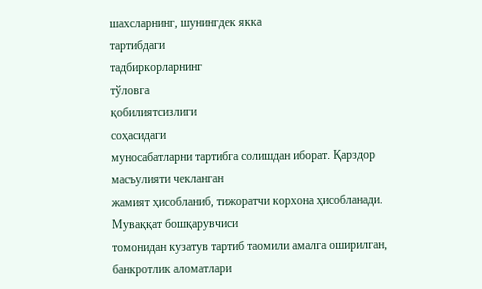шахсларнинг, шунингдек якка
тартибдаги
тадбиркорларнинг
тўловга
қобилиятсизлиги
соҳасидаги
муносабатларни тартибга солишдан иборат. Қарздор масъулияти чекланган
жамият ҳисобланиб, тижоратчи корхона ҳисобланади. Муваққат бошқарувчиси
томонидан кузатув тартиб таомили амалга оширилган, банкротлик аломатлари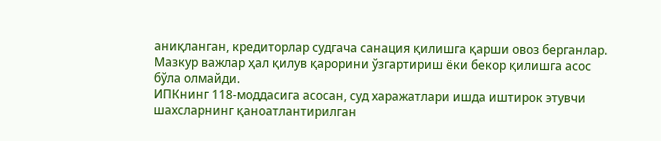аниқланган, кредиторлар судгача санация қилишга қарши овоз берганлар.
Мазкур важлар ҳал қилув қарорини ўзгартириш ёки бекор қилишга асос
бўла олмайди.
ИПКнинг 118-моддасига асосан, суд харажатлари ишда иштирок этувчи
шахсларнинг қаноатлантирилган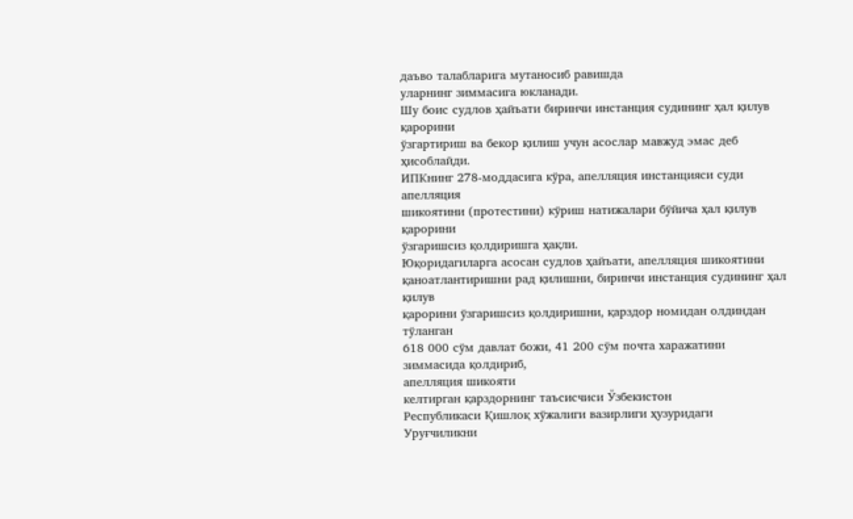даъво талабларига мутаносиб равишда
уларнинг зиммасига юкланади.
Шу боис судлов ҳайъати биринчи инстанция судининг ҳал қилув қарорини
ўзгартириш ва бекор қилиш учун асослар мавжуд эмас деб ҳисоблайди.
ИПКнинг 278-моддасига кўра, апелляция инстанцияси суди апелляция
шикоятини (протестини) кўриш натижалари бўйича ҳал қилув қарорини
ўзгаришсиз қолдиришга ҳақли.
Юқоридагиларга асосан судлов ҳайъати, апелляция шикоятини
қаноатлантиришни рад қилишни, биринчи инстанция судининг ҳал қилув
қарорини ўзгаришсиз қолдиришни, қарздор номидан олдиндан тўланган
618 000 сўм давлат божи, 41 200 сўм почта харажатини зиммасида қолдириб,
апелляция шикояти
келтирган қарздорнинг таъсисчиси Ўзбекистон
Республикаси Қишлоқ хўжалиги вазирлиги ҳузуридаги Уруғчиликни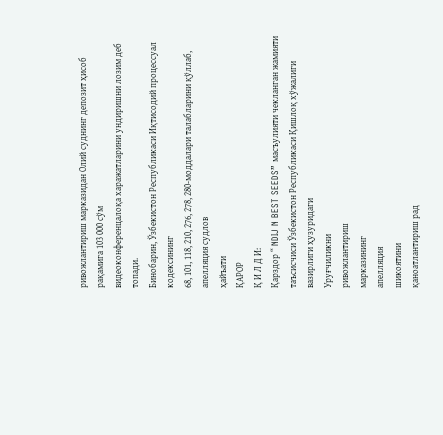ривожлантириш марказидан Олий суднинг депозит ҳисоб рақамига 103 000 сўм
видеоконференцалоқа харажатларини ундиришни лозим деб топади.
Бинобарин, Ўзбекистон Республикаси Иқтисодий процессуал кодексининг
68, 101, 118, 210, 276, 278, 280-моддалари талабларини қўллаб, апелляция судлов
ҳайъати
ҚАРОР
Қ И Л Д И:
Қарздор “ NDIJ N BEST SEEDS” масъулияти чекланган жамияти
таъсисчиси Ўзбекистон Республикаси Қишлоқ хўжалиги вазирлиги ҳузуридаги
Уруғчиликни
ривожлантириш
марказининг
апелляция
шикоятини
қаноатлантириш рад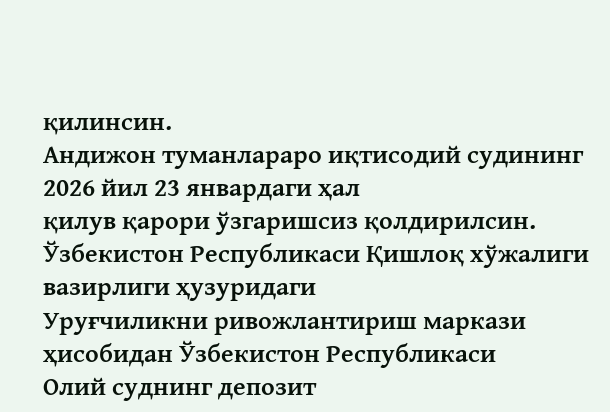қилинсин.
Андижон туманлараро иқтисодий судининг 2026 йил 23 январдаги ҳал
қилув қарори ўзгаришсиз қолдирилсин.
Ўзбекистон Республикаси Қишлоқ хўжалиги вазирлиги ҳузуридаги
Уруғчиликни ривожлантириш маркази ҳисобидан Ўзбекистон Республикаси
Олий суднинг депозит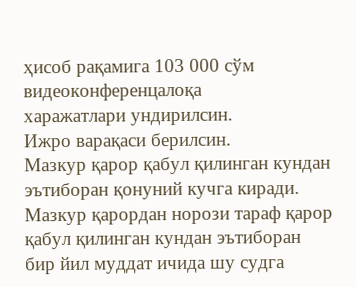ҳисоб рақамига 103 000 сўм видеоконференцалоқа
харажатлари ундирилсин.
Ижро варақаси берилсин.
Мазкур қарор қабул қилинган кундан эътиборан қонуний кучга киради.
Мазкур қарордан норози тараф қарор қабул қилинган кундан эътиборан
бир йил муддат ичида шу судга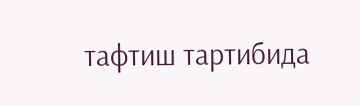тафтиш тартибида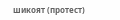шикоят (протест)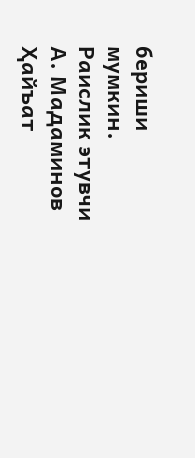бериши
мумкин.
Раислик этувчи
А. Мадаминов
Ҳайъат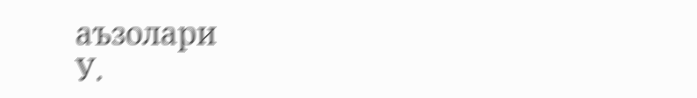аъзолари
У.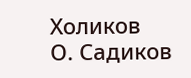Холиков
О. Садиков